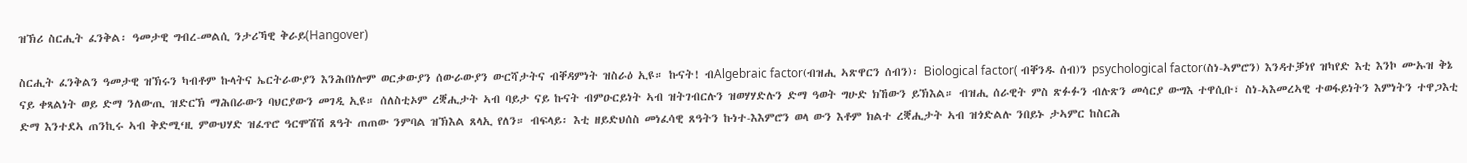ዝኽሪ ስርሒት ፈንቅል፡ ዓመታዊ ግብረ-መልሲ ንታሪኻዊ ቅራይ(Hangover)

ስርሒት ፈንቅልን ዓመታዊ ዝኽሩን ካብቶም ኩላትና ኤርትራውያን እንሕበነሎም ወርቃውያን ሰውራውያን ውርሻታትና ብቐዳምነት ዝስራዕ ኢዩ። ኩናት! ብAlgebraic factor(ብዝሒ ኣጽዋርን ሰብን)፡ Biological factor( ብቐንዱ ሰብ)ን psychological factor(ስነ-ኣምሮን) እንዳተቓነየ ዝካየድ እቲ እንኮ ሙኡዝ ቅኔ ናይ ቀጻልነት ወይ ድማ ንለውጢ ዝድርኽ ማሕበራውን ባህርያውን መገዲ ኢዩ። ሰለስቲኦም ረቛሒታት ኣብ ባይታ ናይ ኩናት ብምዑርይነት ኣብ ዝትገብርሉን ዝወሃሃድሉን ድማ ዓወት ግሁድ ክኸውን ይኽእል። ብዝሒ ሰራዊት ምስ ጽፉፉን ብሉጽን መሳርያ ውግእ ተዋሲቡ፣ ስነ-ኣእመረኣዊ ተወፋይነትን እምነትን ተዋጋእቲ ድማ እንተደኣ ጠንኪሩ ኣብ ቅድሚ‘ዚ ምውህሃድ ዝፈጥሮ ዓርሞሽሽ ጸዓት ጠጠው ንምባል ዝኽእል ጸላኢ የለን። ብፍላይ፡ እቲ ዘይድህሰስ መነፈሳዊ ጸዓትን ኩነተ-እእምሮን ወላ ውን እቶም ክልተ ረቛሒታት ኣብ ዝጎድልሉ ንበይኑ ታኣምር ከስርሕ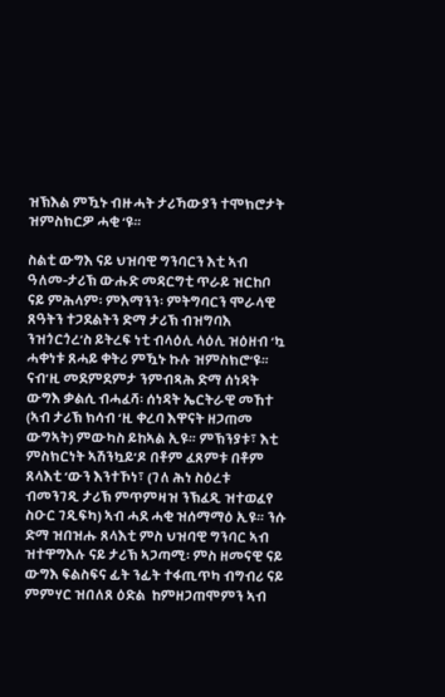ዝኽእል ምዃኑ ብዙሓት ታሪኻውያን ተሞክሮታት ዝምስክርዎ ሓቂ ‘ዩ።

ስልቲ ውግእ ናይ ህዝባዊ ግንባርን እቲ ኣብ ዓለመ-ታሪኽ ውሑድ መዳርግቲ ጥራይ ዝርከቦ ናይ ምሕላም፡ ምእማንን፡ ምትግባርን ሞራላዊ ጸዓትን ተጋደልትን ድማ ታሪኽ ብዝግባእ ንዝጎርጎረ’ስ ይትረፍ ነቲ ብላዕሊ ላዕሊ ዝዕዘብ ‘ኳ ሓቀነቱ ጸሓይ ቀትሪ ምዃኑ ኩሉ ዝምስክሮ‘ዩ። ናብ’ዚ መደምደምታ ንምብጻሕ ድማ ሰነዳት ውግእ ቃልሲ ብሓፈሻ፡ ሰነዳት ኤርትራዊ መኸተ (ኣብ ታሪኽ ክሳብ ‘ዚ ቀረባ እዋናት ዘጋጠመ ውግኣት) ምውካስ ይከኣል ኢዩ። ምኽንያቱ፣ እቲ ምስክርነት ኣሽንኳይ’ዶ በቶም ፈጸምቱ በቶም ጸላእቲ ‘ውን እንተኾነ፣ (ገለ ሕነ ስዕረቱ ብመንገዲ ታሪኽ ምጥምዛዝ ንኽፈዲ ዝተወፈየ ስዑር ገዲፍካ) ኣብ ሓደ ሓቂ ዝሰማማዕ ኢዩ። ንሱ ድማ ዝበዝሑ ጸላእቲ ምስ ህዝባዊ ግንባር ኣብ ዝተዋግእሉ ናይ ታሪኽ ኣጋጣሚ፡ ምስ ዘመናዊ ናይ ውግእ ፍልስፍና ፊት ንፊት ተፋጢጥካ ብግብሪ ናይ ምምሃር ዝበለጸ ዕድል  ከምዘጋጠሞምን ኣብ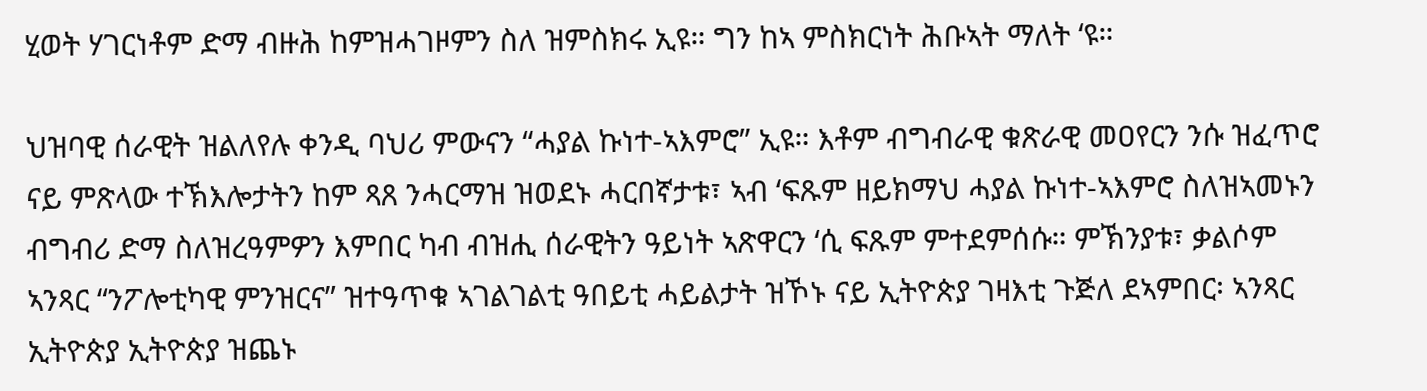ሂወት ሃገርነቶም ድማ ብዙሕ ከምዝሓገዞምን ስለ ዝምስክሩ ኢዩ። ግን ከኣ ምስክርነት ሕቡኣት ማለት ‘ዩ።

ህዝባዊ ሰራዊት ዝልለየሉ ቀንዲ ባህሪ ምውናን “ሓያል ኩነተ-ኣእምሮ” ኢዩ። እቶም ብግብራዊ ቁጽራዊ መዐየርን ንሱ ዝፈጥሮ ናይ ምጽላው ተኽእሎታትን ከም ጻጸ ንሓርማዝ ዝወደኑ ሓርበኛታቱ፣ ኣብ ‘ፍጹም ዘይክማህ ሓያል ኩነተ-ኣእምሮ ስለዝኣመኑን ብግብሪ ድማ ስለዝረዓምዎን እምበር ካብ ብዝሒ ሰራዊትን ዓይነት ኣጽዋርን ‘ሲ ፍጹም ምተደምሰሱ። ምኽንያቱ፣ ቃልሶም ኣንጻር “ንፖሎቲካዊ ምንዝርና” ዝተዓጥቁ ኣገልገልቲ ዓበይቲ ሓይልታት ዝኾኑ ናይ ኢትዮጵያ ገዛእቲ ጉጅለ ደኣምበር፡ ኣንጻር ኢትዮጵያ ኢትዮጵያ ዝጨኑ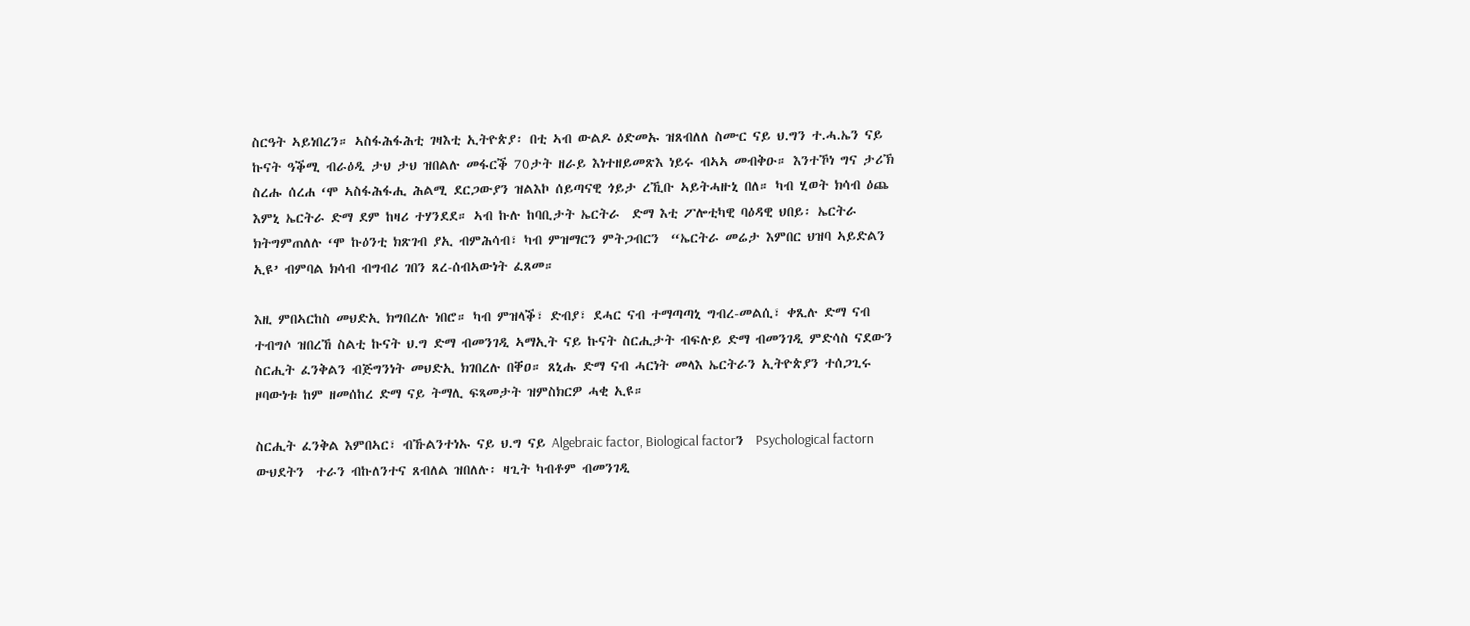ስርዓት ኣይነበረን። ኣስፋሕፋሕቲ ገዛእቲ ኢትዮጵያ፡ በቲ ኣብ ውልዶ ዕድመኡ ዝጸብለለ ስሙር ናይ ህ.ግን ተ.ሓ.ኤን ናይ ኩናት ዓቕሚ ብራዕዲ ታህ ታህ ዝበልሉ መፋርቕ 70ታት ዘራይ እነተዘይመጽእ ነይሩ ብኣኣ መብቅዑ። እንተኾነ ግና ታሪኽ ስረሑ ሰረሐ ‘ሞ ኣስፋሕፋሒ ሕልሚ ደርጋውያን ዝልእኮ ሰይጣናዊ ጎይታ ረኺቡ ኣይትሓዙኒ በለ። ካብ ሂወት ክሳብ ዕጨ እምኒ ኤርትራ ድማ ደም ከዛሪ ተሃንደደ። ኣብ ኩሉ ከባቢታት ኤርትራ  ድማ እቲ ፖሎቲካዊ ባዕዳዊ ህበይ፡ ኤርትራ ክትግምጠለሉ ‘ሞ ኩዕንቲ ክጽገብ ያኢ ብምሕሳብ፣ ካብ ምዝማርን ምትጋብርን  “ኤርትራ መሬታ እምበር ህዝባ ኣይድልን ኢዩ’ ብምባል ክሳብ ብግብሪ ገበን ጸረ-ሰብኣውነት ፈጸመ።

እዚ ምበኣርከስ መህድኢ ክግበረሉ ነበሮ። ካብ ምዝላቕ፣ ድብያ፣ ደሓር ናብ ተማጣጣኒ ግብረ-መልሲ፣ ቀጺሉ ድማ ናብ ተብግሶ ዝበረኸ ስልቲ ኩናት ህ.ግ ድማ ብመንገዲ ኣማኢት ናይ ኩናት ስርሒታት ብፍሉይ ድማ ብመንገዲ ምድሳስ ናደውን ስርሒት ፈንቅልን ብጅግንነት መህድኢ ክገበረሉ በቐዐ። ጸኒሑ ድማ ናብ ሓርነት መላእ ኤርትራን ኢትዮጵያን ተሰጋጊሩ  ዞባውነቱ ከም ዘመሰከረ ድማ ናይ ትማሊ ፍጻመታት ዝምስክርዎ ሓቂ ኢዩ።

ስርሒት ፈንቅል እምበኣር፣ ብኹልንተነኡ ናይ ህ.ግ ናይ Algebraic factor, Biological factorን  Psychological factorn ውህደትን  ተራን ብኩለንተና ጸብለል ዝበለሉ፡ ዛጊት ካብቶም ብመንገዲ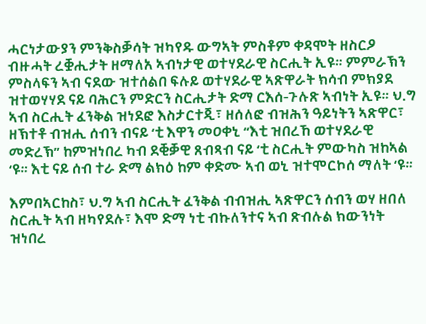ሓርነታውያን ምንቅስቓሳት ዝካየዱ ውግኣት ምስቶም ቀዳሞት ዘስርዖ ብዙሓት ረቛሒታት ዘማለአ ኣብነታዊ ወተሃደራዊ ስርሒት ኢዩ። ምምራኽን ምስላፍን ኣብ ናደው ዝተሰልበ ፍሉይ ወተሃደራዊ ኣጽዋራት ክሳብ ምክያደ ዝተወሃሃደ ናይ ባሕርን ምድርን ስርሒታት ድማ ርእሰ-ጉሉጽ ኣብነት ኢዩ። ህ.ግ ኣብ ስርሒት ፈንቅል ዝነደፎ እስታርተጂ፣ ዘሰለፎ ብዝሕን ዓይነትን ኣጽዋር፣ ዘኽተቶ ብዝሒ ሰብን ብናይ ‘ቲ እዋን መዐቀኒ “እቲ ዝበረኸ ወተሃደራዊ መድረኽ” ከምዝነበረ ካብ ደቒቓዊ ጸብጻብ ናይ ‘ቲ ስርሒት ምውካስ ዝከኣል ‘ዩ። እቲ ናይ ሰብ ተራ ድማ ልክዕ ከም ቀድሙ ኣብ ወኒ ዝተሞርኮሰ ማለት ‘ዩ።

እምበኣርከስ፣ ህ.ግ ኣብ ስርሒት ፈንቅል ብብዝሒ ኣጽዋርን ሰብን ወሃ ዘበለ ስርሒት ኣብ ዘካየደሉ፣ እሞ ድማ ነቲ ብኩለንተና ኣብ ጽብሉል ክውንነት ዝነበረ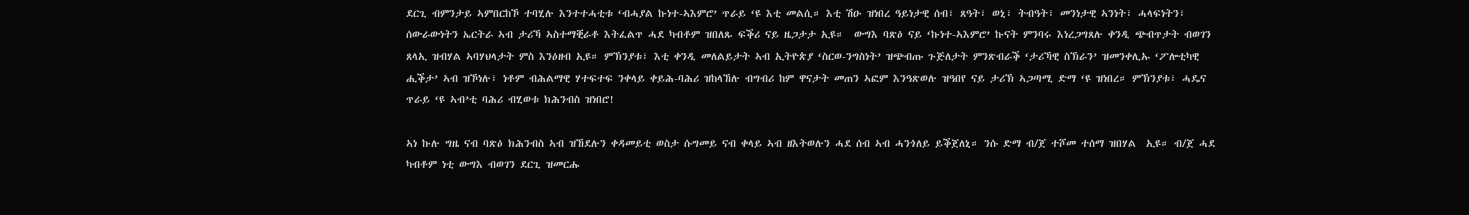ደርጊ ብምንታይ ኣምበርከኾ ተባሂሉ እንተተሓቲቱ ‘ብሓያል ኩነተ-ኣእምሮ’ ጥራይ ‘ዩ እቲ መልሲ። እቲ ሽዑ ዝነበረ ዓይነታዊ ሰብ፣ ጸዓት፣ ወኒ፣ ትብዓት፣ መንነታዊ ኣንነት፣ ሓላፍነትን፣ ሰውራውነትን ኤርትራ ኣብ ታሪኻ ኣስተማቒራቶ እትፈልጥ ሓደ ካብቶም ዝበለጹ ፍቕሪ ናይ ዜጋታታ ኢዩ።  ውግእ ባጽዕ ናይ ‘ኩነተ-ኣእምሮ’ ኩናት ምንባሩ እነረጋግጸሉ ቀንዲ ጭብጥታት ብወገን ጸላኢ ዝብሃል ኣባሃህላታት ምስ እንዕዘብ ኢዩ። ምኽንያቱ፣ እቲ ቀንዲ መለልይታት ኣብ ኢትዮጵያ ‘ስርወ-ንግስነት’ ዝጭብጡ ጉጅለታት ምንጽብራቕ ‘ታሪኻዊ ስኽራን’ ዝመንቀሊኡ ‘ፖሎቲካዊ  ሒቕታ’ ኣብ ዝኾነሉ፣ ነቶም ብሕልማዊ ሃተፍተፍ ንቀላይ ቀይሕ-ባሕሪ ዝከላኸሉ ብግብሪ ከም ዋናታት መጠን ኣፎም እንዓጽወሉ ዝዓበየ ናይ ታሪኽ ኣጋጣሚ ድማ ‘ዩ ዝነበረ። ምኽንያቱ፣ ሓዴና ጥራይ ‘ዩ ኣብ’ቲ ባሕሪ ብሂወቱ ክሕንብስ ዝነበሮ!

ኣነ ኩሉ ግዜ ናብ ባጽዕ ክሕንብስ ኣብ ዝኸደሉን ቀዳመይቲ ወስታ ሱግመይ ናብ ቀላይ ኣብ ዘእትወሉን ሓደ ሰብ ኣብ ሓንጎለይ ይቕጀለኒ። ንሱ ድማ ብ/ጀ ተሾመ ተሰማ ዝበሃል  ኢዩ። ብ/ጀ ሓደ ካብቶም ነቲ ውግእ ብወገን ደርጊ ዝመርሑ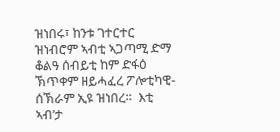ዝነበሩ፣ ከንቱ ገተርተር ዝነብሮም ኣብቲ ኣጋጣሚ ድማ ቆልዓ ሰብይቲ ከም ድፋዕ ኽጥቀም ዘይሓፈረ ፖሎቲካዊ-ሰኽራም ኢዩ ዝነበረ።  እቲ ኣብ’ታ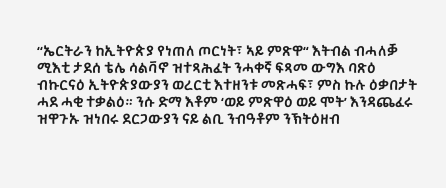‘‘ኤርትራን ከኢትዮጵያ የነጠለ ጦርነት፣ ኣይ ምጽዋ“ እትብል ብሓለቓ ሚእቲ ታደሰ ቴሌ ሳልቫኖ ዝተጻሕፈት ንሓቀኛ ፍጻመ ውግእ ባጽዕ ብኩርናዕ ኢትዮጵያውያን ወረርቲ እተዘንቱ መጽሓፍ፣ ምስ ኩሉ ዕቃበታት ሓደ ሓቂ ተቃልዕ። ንሱ ድማ እቶም ‘ወይ ምጽዋዕ ወይ ሞት’ እንዳጨፈሩ ዝዋጉኡ ዝነበሩ ደርጋውያን ናይ ልቢ ንብዓቶም ንኽትዕዘብ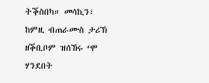ትቕስበካ። መሳኪን፣ ከምዚ ብጠራሙስ ታሪኽ ዘቕቢቦም ዝሰኸሩ ‘ሞ ሃንደበት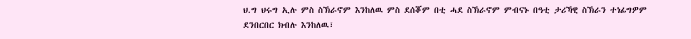ህ.ግ ህሩግ ኢሉ ምስ ስኽራኖም እንከለዉ ምስ ደሰቖም በቲ ሓደ ስኽራኖም ምብናኑ በዓቲ ታሪኻዊ ስኽራን ተነፊግዎም ደንበርበር ክብሉ እንከለዉ፣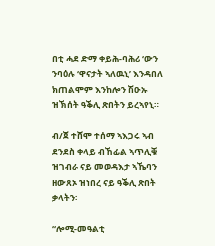በቲ ሓደ ድማ ቀይሕ-ባሕሪ ‘ውን ንባዕሉ ‘ዋናታት ኣለዉኒ’ እንዳበለ ክጠልሞም እንከሎን ሽዑኡ ዝኽሰት ዓቕሊ ጽበትን ይረኣየኒ።

ብ/ጀ ተሸሞ ተሰማ ኣእጋሩ ኣብ ደንደስ ቀላይ ብኸፊል ኣጥሊቑ ዝገብራ ናይ መወዳእታ ኣኼባን ዘውጸኦ ዝነበረ ናይ ዓቕሊ ጽበት ቃላትን፡

“ሎሚ-መዓልቲ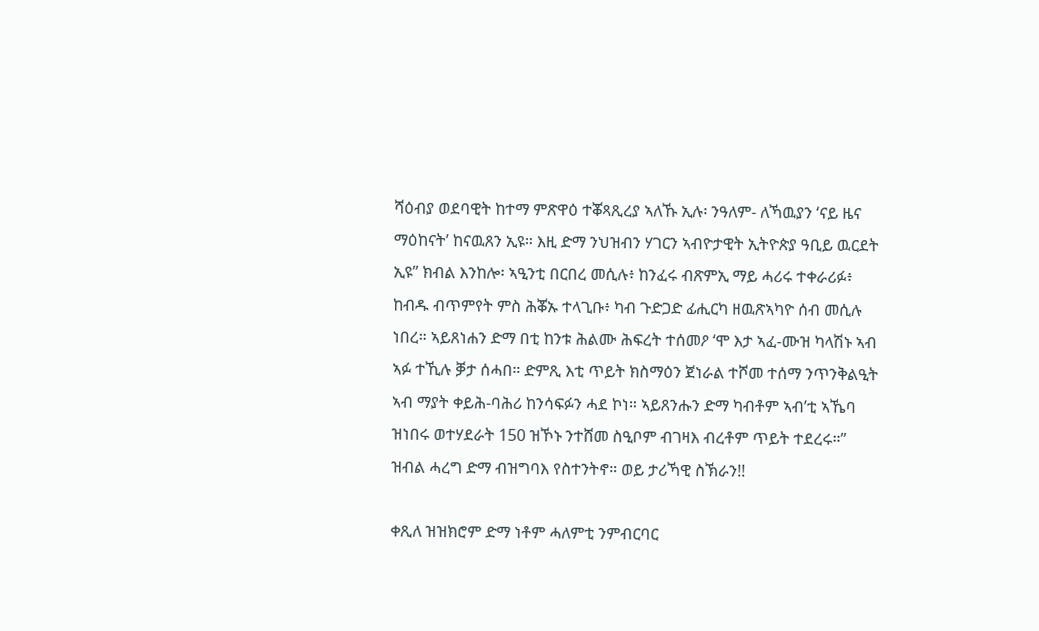ሻዕብያ ወደባዊት ከተማ ምጽዋዕ ተቖጻጺረያ ኣለኹ ኢሉ፡ ንዓለም- ለኻዉያን ‘ናይ ዜና ማዕከናት’ ከናዉጸን ኢዩ። እዚ ድማ ንህዝብን ሃገርን ኣብዮታዊት ኢትዮጵያ ዓቢይ ዉርደት ኢዩ” ክብል እንከሎ፡ ኣዒንቲ በርበረ መሲሉ፥ ከንፈሩ ብጽምኢ ማይ ሓሪሩ ተቀራሪፉ፥ ከብዱ ብጥምየት ምስ ሕቖኡ ተላጊቡ፥ ካብ ጉድጋድ ፊሒርካ ዘዉጽኣካዮ ሰብ መሲሉ ነበረ። ኣይጸነሐን ድማ በቲ ከንቱ ሕልሙ ሕፍረት ተሰመዖ ‘ሞ እታ ኣፈ-ሙዝ ካላሽኑ ኣብ ኣፉ ተኺሉ ቓታ ሰሓበ። ድምጺ እቲ ጥይት ክስማዕን ጀነራል ተሾመ ተሰማ ንጥንቅልዒት ኣብ ማያት ቀይሕ-ባሕሪ ከንሳፍፉን ሓደ ኮነ። ኣይጸንሑን ድማ ካብቶም ኣብ’ቲ ኣኼባ ዝነበሩ ወተሃደራት 150 ዝኾኑ ንተሸመ ስዒቦም ብገዛእ ብረቶም ጥይት ተደረሩ።” ዝብል ሓረግ ድማ ብዝግባእ የስተንትኖ። ወይ ታሪኻዊ ስኽራን!!

ቀጺለ ዝዝክሮም ድማ ነቶም ሓለምቲ ንምብርባር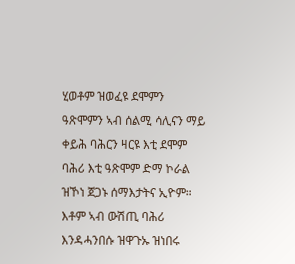ሂወቶም ዝወፈዩ ደሞምን ዓጽሞምን ኣብ ሰልሚ ሳሊናን ማይ ቀይሕ ባሕርን ዛርዩ እቲ ደሞም ባሕሪ እቲ ዓጽሞም ድማ ኮራል ዝኾነ ጀጋኑ ሰማእታትና ኢዮም። እቶም ኣብ ውሽጢ ባሕሪ እንዳሓንበሱ ዝዋጉኡ ዝነበሩ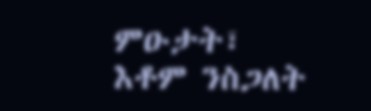ምዑታት፣ እቶም ንስጋለት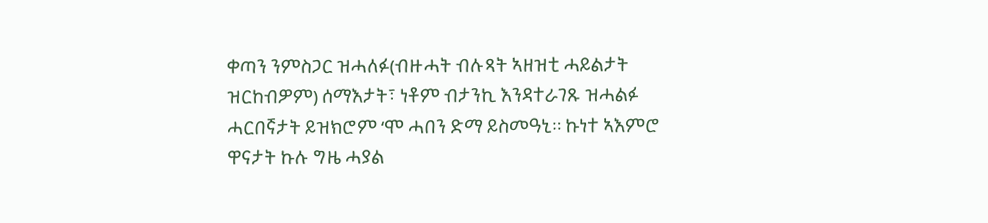ቀጣን ንምስጋር ዝሓለፉ(ብዙሓት ብሉጻት ኣዘዝቲ ሓይልታት ዝርከብዎም) ሰማእታት፣ ነቶም ብታንኪ እንዳተራገጹ ዝሓልፉ ሓርበኛታት ይዝክሮም ‘ሞ ሓበን ድማ ይስመዓኒ። ኩነተ ኣእምሮ ዋናታት ኩሉ ግዜ ሓያል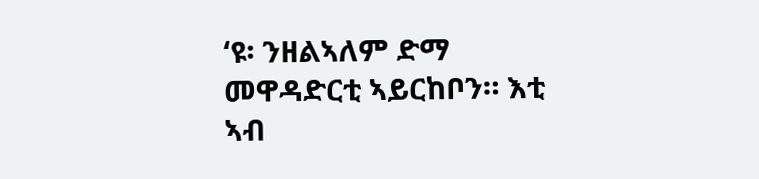‘ዩ፡ ንዘልኣለም ድማ መዋዳድርቲ ኣይርከቦን። እቲ ኣብ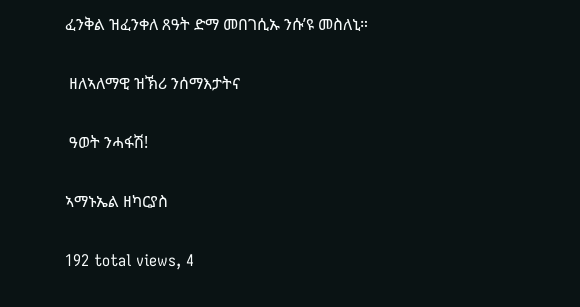ፈንቅል ዝፈንቀለ ጸዓት ድማ መበገሲኡ ንሱ’ዩ መስለኒ።

 ዘለኣለማዊ ዝኽሪ ንሰማእታትና

 ዓወት ንሓፋሽ!

ኣማኑኤል ዘካርያስ

192 total views, 4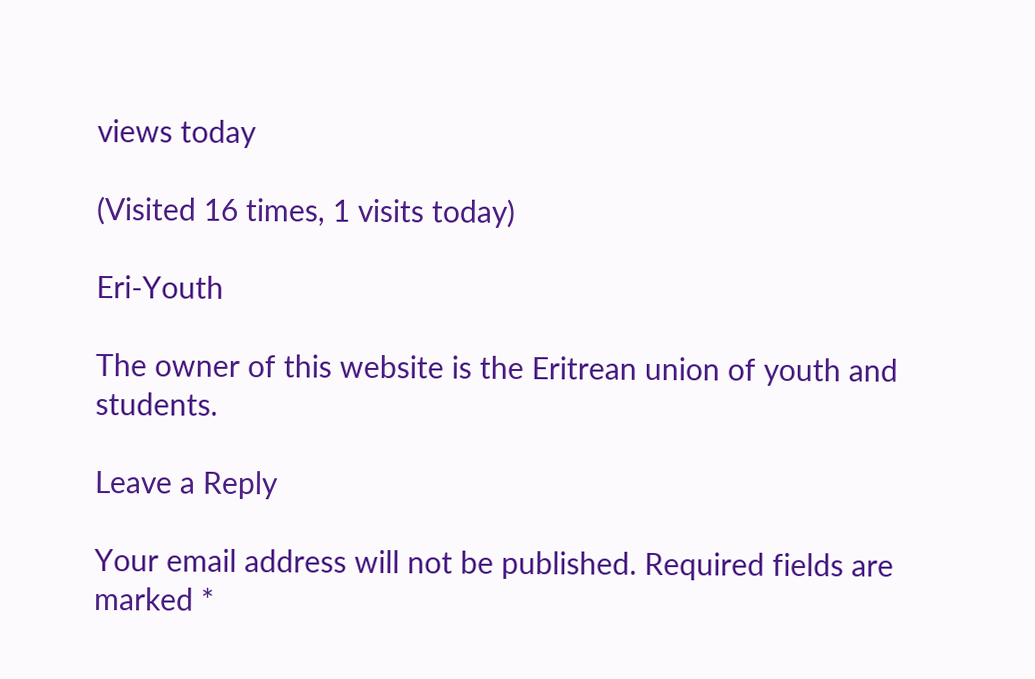views today

(Visited 16 times, 1 visits today)

Eri-Youth

The owner of this website is the Eritrean union of youth and students.

Leave a Reply

Your email address will not be published. Required fields are marked *